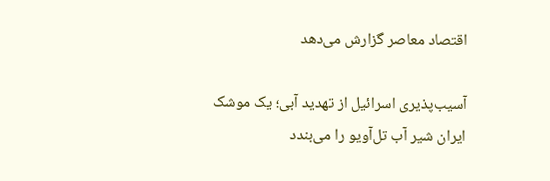اقتصاد معاصر گزارش می‌دهد

آسیب‌پذیری اسرائیل از تهدید آبی؛ یک موشک ایران شیر آب تل‌آویو را می‌بندد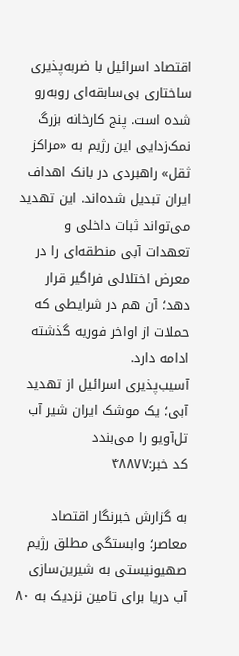اقتصاد اسرائیل با ضربه‌پذیری ساختاری بی‌سابقه‌ای روبه‌رو شده است. پنج کارخانه بزرگ نمک‌زدایی این رژیم به «مراکز ثقل» راهبردی در بانک اهداف ایران تبدیل شده‌اند. این تهدید می‌تواند ثبات داخلی و تعهدات آبی منطقه‌ای را در معرض اختلالی فراگیر قرار دهد؛ آن هم در شرایطی که حملات از اواخر فوریه گذشته ادامه دارد.
آسیب‌پذیری اسرائیل از تهدید آبی؛ یک موشک ایران شیر آب تل‌آویو را می‌بندد
کد خبر:۴۸۸۷۷

به گزارش خبرنگار اقتصاد معاصر؛ وابستگی مطلق رژیم صهیونیستی به شیرین‌سازی آب دریا برای تامین نزدیک به ۸۰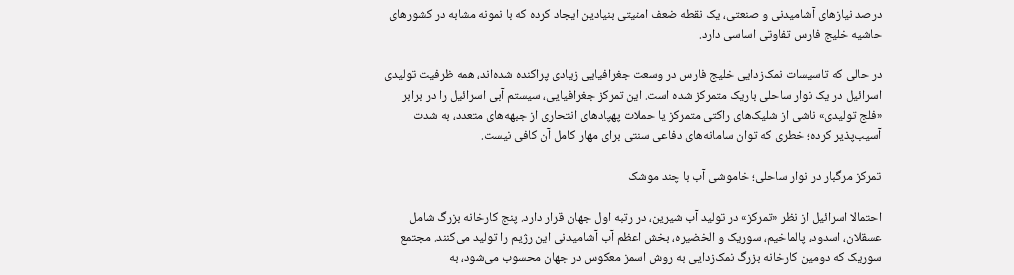درصد نیازهای آشامیدنی و صنعتی، یک نقطه ضعف امنیتی بنیادین ایجاد کرده که با نمونه مشابه در کشورهای حاشیه خلیج فارس تفاوتی اساسی دارد.

در حالی که تاسیسات نمک‌زدایی خلیج فارس در وسعت جغرافیایی زیادی پراکنده شده‌اند، همه ظرفیت تولیدی اسرائیل در یک نوار ساحلی باریک متمرکز شده است. این تمرکز جغرافیایی، سیستم آبی اسرائیل را در برابر «فلج تولیدی» ناشی از شلیک‌های راکتی متمرکز یا حملات پهپادهای انتحاری از جبهه‌های متعدد، به شدت آسیب‌پذیر کرده؛ خطری که توان سامانه‌های دفاعی سنتی برای مهار کامل آن کافی نیست.

تمرکز مرگبار در نوار ساحلی؛ خاموشی آب با چند موشک

احتمالا اسرائیل از نظر «تمرکز» در تولید آب شیرین، در رتبه اول جهان قرار دارد. پنج کارخانه بزرگ شامل عسقلان، اسدود، پالماخیم، سوریک و الخضیره، بخش اعظم آب آشامیدنی این رژیم را تولید می‌کنند. مجتمع سوریک که دومین کارخانه بزرگ نمک‌زدایی به روش اسمز معکوس در جهان محسوب می‌شود، به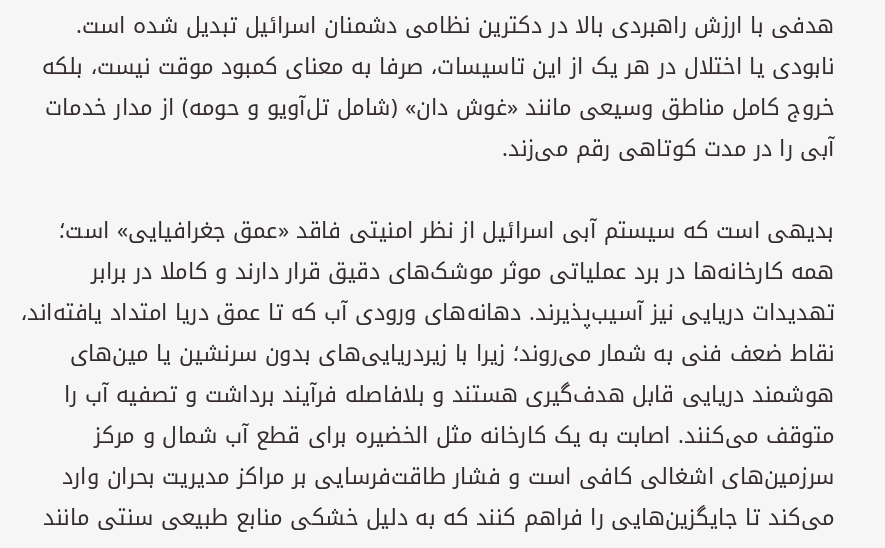هدفی با ارزش راهبردی بالا در دکترین نظامی دشمنان اسرائیل تبدیل شده است. نابودی یا اختلال در هر یک از این تاسیسات، صرفا به معنای کمبود موقت نیست، بلکه خروج کامل مناطق وسیعی مانند «غوش دان» (شامل تل‌آویو و حومه) از مدار خدمات آبی را در مدت کوتاهی رقم می‌زند.

بدیهی است که سیستم آبی اسرائیل از نظر امنیتی فاقد «عمق جغرافیایی» است؛ همه کارخانه‌ها در برد عملیاتی موثر موشک‌های دقیق قرار دارند و کاملا در برابر تهدیدات دریایی نیز آسیب‌پذیرند. دهانه‌های ورودی آب که تا عمق دریا امتداد یافته‌اند، نقاط ضعف فنی به شمار می‌روند؛ زیرا با زیردریایی‌های بدون سرنشین یا مین‌های هوشمند دریایی قابل هدف‌گیری هستند و بلافاصله فرآیند برداشت و تصفیه آب را متوقف می‌کنند. اصابت به یک کارخانه مثل الخضیره برای قطع آب شمال و مرکز سرزمین‌های اشغالی کافی است و فشار طاقت‌فرسایی بر مراکز مدیریت بحران وارد می‌کند تا جایگزین‌هایی را فراهم کنند که به دلیل خشکی منابع طبیعی سنتی مانند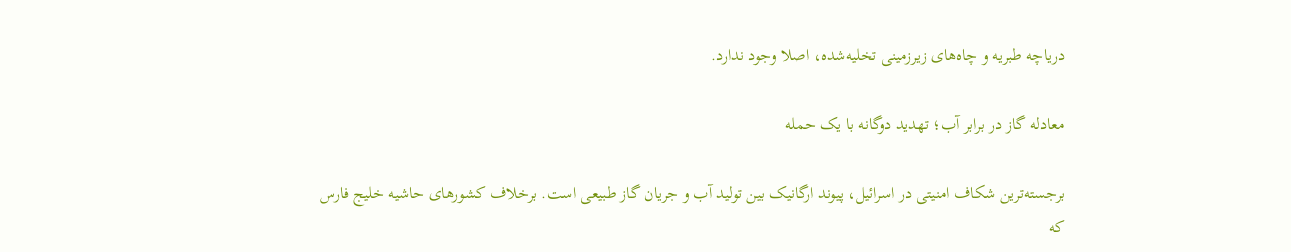دریاچه طبریه و چاه‌های زیرزمینی تخلیه‌شده، اصلا وجود ندارد.

معادله گاز در برابر آب؛ تهدید دوگانه با یک حمله

برجسته‌ترین شکاف امنیتی در اسرائیل، پیوند ارگانیک بین تولید آب و جریان گاز طبیعی است. برخلاف کشورهای حاشیه خلیج فارس که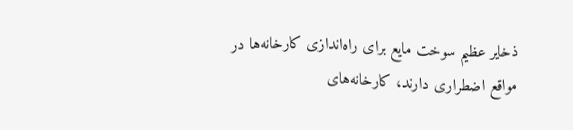ذخایر عظیم سوخت مایع برای راه‌اندازی کارخانه‌ها در مواقع اضطراری دارند، کارخانه‌های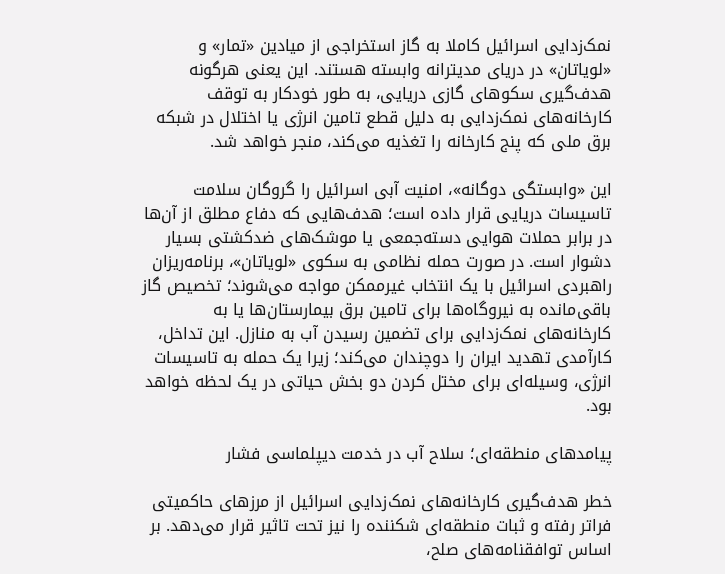نمک‌زدایی اسرائیل کاملا به گاز استخراجی از میادین «تمار» و «لویاتان» در دریای مدیترانه وابسته هستند. این یعنی هرگونه هدف‌گیری سکوهای گازی دریایی، به طور خودکار به توقف کارخانه‌های نمک‌زدایی به دلیل قطع تامین انرژی یا اختلال در شبکه برق ملی که پنج کارخانه را تغذیه می‌کند، منجر خواهد شد.

این «وابستگی دوگانه»، امنیت آبی اسرائیل را گروگان سلامت تاسیسات دریایی قرار داده است؛ هدف‌هایی که دفاع مطلق از آن‌ها در برابر حملات هوایی دسته‌جمعی یا موشک‌های ضدکشتی بسیار دشوار است. در صورت حمله نظامی به سکوی «لویاتان»، برنامه‌ریزان راهبردی اسرائیل با یک انتخاب غیرممکن مواجه می‌شوند؛ تخصیص گاز باقی‌مانده به نیروگاه‌ها برای تامین برق بیمارستان‌ها یا به کارخانه‌های نمک‌زدایی برای تضمین رسیدن آب به منازل. این تداخل، کارآمدی تهدید ایران را دوچندان می‌کند؛ زیرا یک حمله به تاسیسات انرژی، وسیله‌ای برای مختل کردن دو بخش حیاتی در یک لحظه خواهد بود.

پیامدهای منطقه‌ای؛ سلاح آب در خدمت دیپلماسی فشار

خطر هدف‌گیری کارخانه‌های نمک‌زدایی اسرائیل از مرزهای حاکمیتی فراتر رفته و ثبات منطقه‌ای شکننده را نیز تحت تاثیر قرار می‌دهد. بر اساس توافقنامه‌های صلح،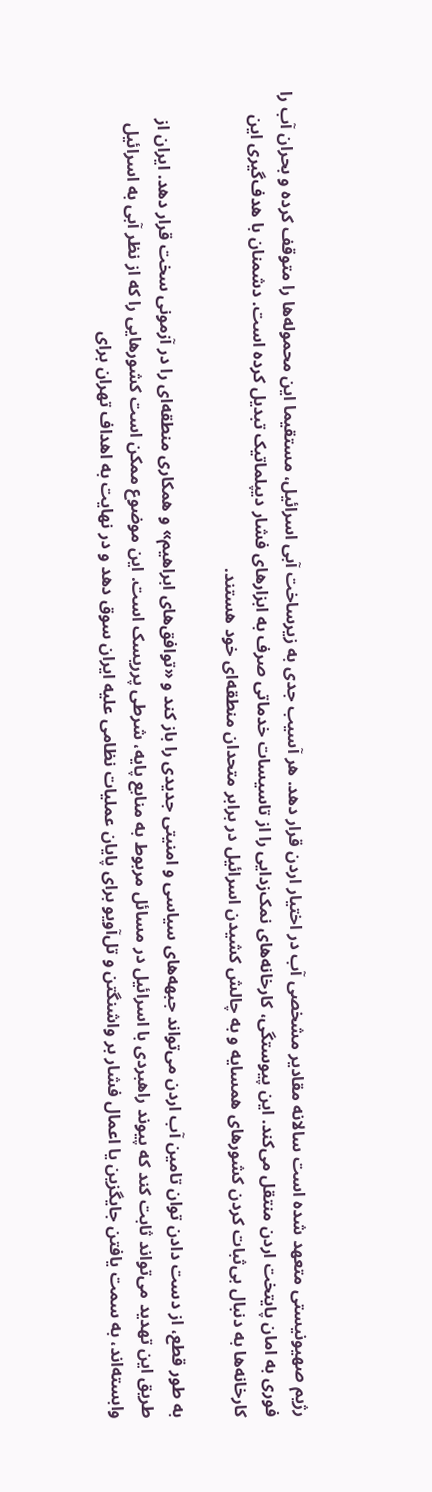رژیم صهیونیستی متعهد شده است سالانه مقادیر مشخصی آب در اختیار اردن قرار دهد. هر آسیب جدی به زیرساخت آبی اسرائیل، مستقیما این محموله‌ها را متوقف کرده و بحران آب را فوری به امان پایتخت اردن منتقل می‌کند. این پیوستگی، کارخانه‌های نمک‌زدایی را از تاسیسات خدماتی صرف به ابزارهای فشار دیپلماتیک تبدیل کرده است. دشمنان با هدف‌گیری این کارخانه‌ها به دنبال بی‌ثبات کردن کشورهای همسایه و به چالش کشیدن اسرائیل در برابر متحدان منطقه‌ای خود هستند.

به طور قطع، از دست دادن توان تامین آب اردن می‌تواند جبهه‌های سیاسی و امنیتی جدیدی را باز کند و «توافق‌های ابراهیم» و همکاری منطقه‌ای را در آزمونی سخت قرار دهد. ایران از طریق این تهدید می‌تواند ثابت کند که پیوند راهبردی با اسرائیل در مسائل مربوط به منابع پایه، شرطی پرریسک است. این موضوع ممکن است کشورهایی را که از نظر آبی به اسرائیل وابسته‌اند، به سمت یافتن جایگزین یا اعمال فشار بر واشنگتن و تل‌آویو برای پایان عملیات نظامی علیه ایران سوق دهد و در نهایت به اهداف تهران برای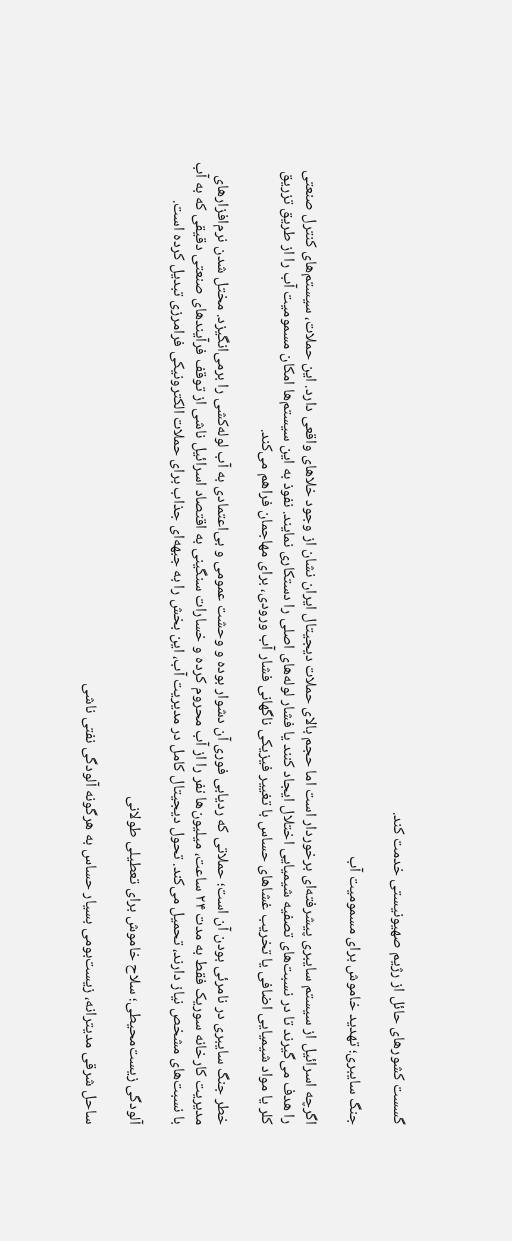گسست کشورهای حائل از رژیم صهیونیستی خدمت کند.

جنگ سایبری؛ تهدید خاموش برای مسمومیت آب

اگرچه اسرائیل از سیستم سایبری پیشرفته‌ای برخوردار است اما حجم بالای حملات دیجیتال ایران نشان از وجود خلاهای واقعی دارد. این حملات، سیستم‌های کنترل صنعتی را هدف می‌گیرند تا در نسبت‌های تصفیه شیمیایی اختلال ایجاد کنند یا فشار لوله‌های اصلی را دستکاری نمایند. نفوذ به این سیستم‌ها امکان مسمومیت آب را از طریق تزریق کلر یا مواد شیمیایی اضافی یا تخریب غشاهای حساس با تغییر فیزیکی ناگهانی فشار آب ورودی، برای مهاجمان فراهم می‌کند.

خطر جنگ سایبری در نامرئی بودن آن است؛ حملاتی که ردیابی فوری آن دشوار بوده و وحشت عمومی و بی‌اعتمادی به آب لوله‌کشی را برمی‌انگیزد. مختل شدن نرم‌افزارهای مدیریت کارخانه سوریک فقط به مدت ۲۴ ساعت، میلیون‌ها نفر را از آب محروم کرده و خسارات سنگینی به اقتصاد اسرائیل ناشی از توقف فرآیندهای صنعتی دقیقی که به آب با نسبت‌های مشخص نیاز دارند، تحمیل می‌کند. تحول دیجیتال کامل در مدیریت آب، این بخش را به جبهه‌ای جذاب برای حملات الکترونیکی فرامرزی تبدیل کرده است.

آلودگی زیست‌محیطی؛ سلاح خاموش برای تعطیلی طولانی

ساحل شرقی مدیترانه، زیست‌بومی بسیار حساس به هرگونه آلودگی نفتی ناشی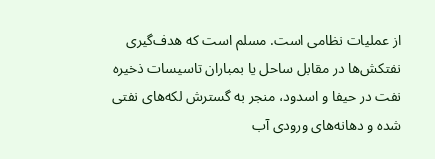از عملیات نظامی است. مسلم است که هدف‌گیری نفتکش‌ها در مقابل ساحل یا بمباران تاسیسات ذخیره نفت در حیفا و اسدود، منجر به گسترش لکه‌های نفتی شده و دهانه‌های ورودی آب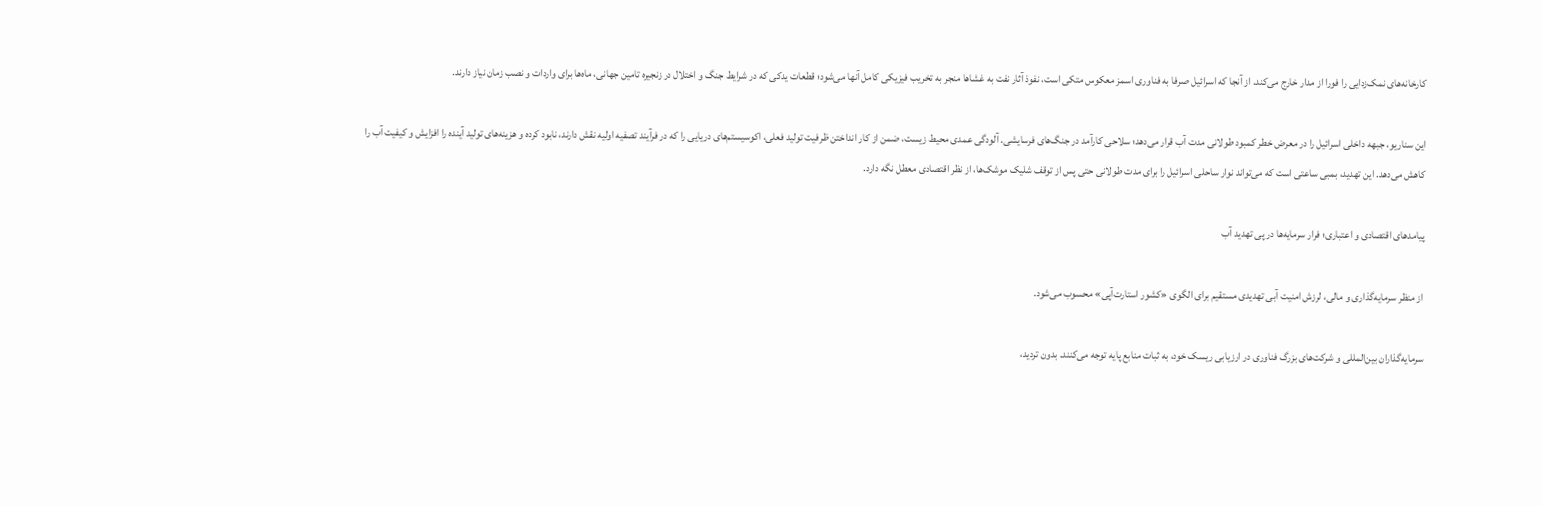کارخانه‌های نمک‌زدایی را فورا از مدار خارج می‌کند. از آنجا که اسرائیل صرفا به فناوری اسمز معکوس متکی است، نفوذ آثار نفت به غشاها منجر به تخریب فیزیکی کامل آنها می‌شود؛ قطعات یدکی که در شرایط جنگ و اختلال در زنجیره تامین جهانی، ماه‌ها برای واردات و نصب زمان نیاز دارند.

این سناریو، جبهه داخلی اسرائیل را در معرض خطر کمبود طولانی مدت آب قرار می‌دهد؛ سلاحی کارآمد در جنگ‌های فرسایشی. آلودگی عمدی محیط زیست، ضمن از کار انداختن ظرفیت تولید فعلی، اکوسیستم‌های دریایی را که در فرآیند تصفیه اولیه نقش دارند، نابود کرده و هزینه‌های تولید آینده را افزایش و کیفیت آب را کاهش می‌دهد. این تهدید، بمبی ساعتی است که می‌تواند نوار ساحلی اسرائیل را برای مدت طولانی حتی پس از توقف شلیک موشک‌ها، از نظر اقتصادی معطل نگه دارد.

پیامدهای اقتصادی و اعتباری؛ فرار سرمایه‌ها در پی تهدید آب

از منظر سرمایه‌گذاری و مالی، لرزش امنیت آبی تهدیدی مستقیم برای الگوی «کشور استارت‌آپی» محسوب می‌شود.

سرمایه‌گذاران بین‌المللی و شرکت‌های بزرگ فناوری در ارزیابی ریسک خود، به ثبات منابع پایه توجه می‌کنند. بدون تردید،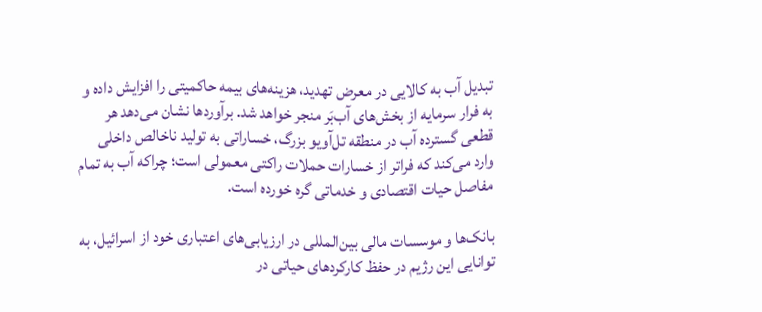تبدیل آب به کالایی در معرض تهدید، هزینه‌های بیمه حاکمیتی را افزایش داده و به فرار سرمایه از بخش‌های آب‌بَر منجر خواهد شد. برآوردها نشان می‌دهد هر قطعی گسترده آب در منطقه تل‌آویو بزرگ، خساراتی به تولید ناخالص داخلی وارد می‌کند که فراتر از خسارات حملات راکتی معمولی است؛ چراکه آب به تمام مفاصل حیات اقتصادی و خدماتی گره خورده است.

بانک‌ها و موسسات مالی بین‌المللی در ارزیابی‌های اعتباری خود از اسرائیل، به توانایی این رژیم در حفظ کارکردهای حیاتی در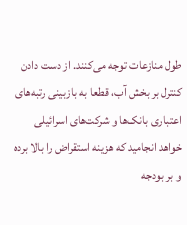طول منازعات توجه می‌کنند. از دست دادن کنترل بر بخش آب، قطعا به بازبینی رتبه‌های اعتباری بانک‌ها و شرکت‌های اسرائیلی خواهد انجامید که هزینه استقراض را بالا برده و بر بودجه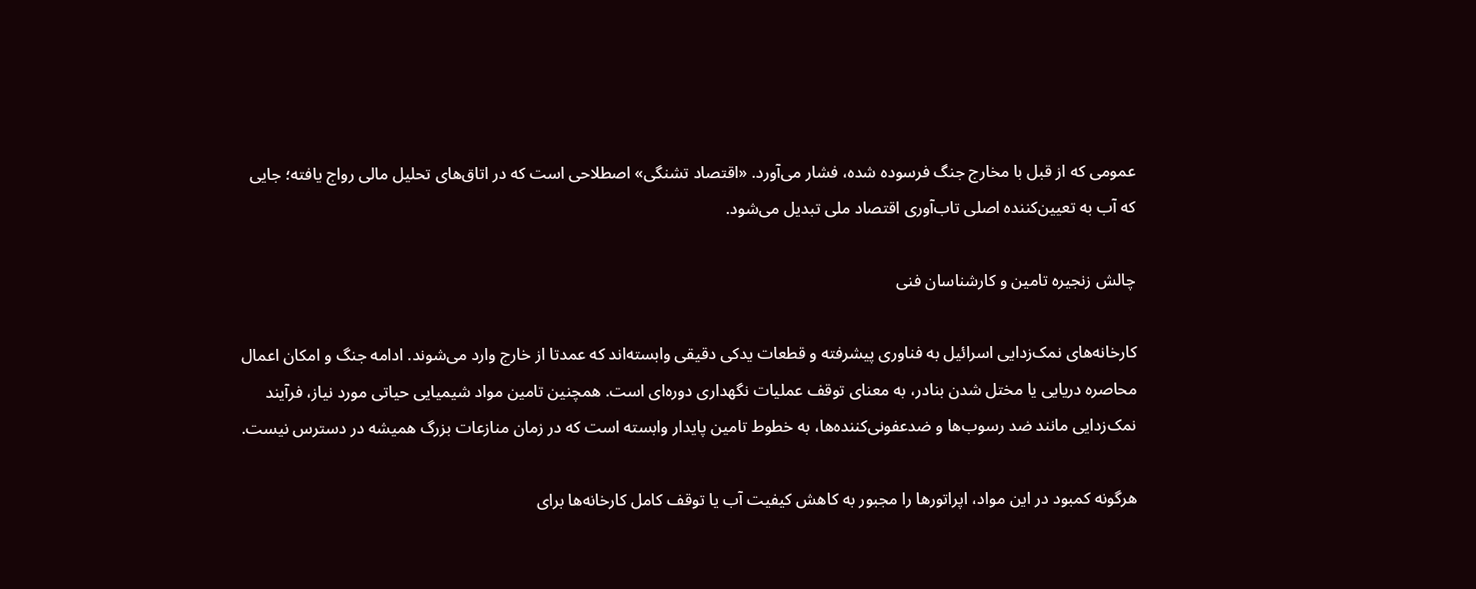عمومی که از قبل با مخارج جنگ فرسوده شده، فشار می‌آورد. «اقتصاد تشنگی» اصطلاحی است که در اتاق‌های تحلیل مالی رواج یافته؛ جایی که آب به تعیین‌کننده اصلی تاب‌آوری اقتصاد ملی تبدیل می‌شود.

چالش زنجیره تامین و کارشناسان فنی

کارخانه‌های نمک‌زدایی اسرائیل به فناوری پیشرفته و قطعات یدکی دقیقی وابسته‌اند که عمدتا از خارج وارد می‌شوند. ادامه جنگ و امکان اعمال محاصره دریایی یا مختل شدن بنادر، به معنای توقف عملیات نگهداری دوره‌ای است. همچنین تامین مواد شیمیایی حیاتی مورد نیاز، فرآیند نمک‌زدایی مانند ضد رسوب‌ها و ضدعفونی‌کننده‌ها، به خطوط تامین پایدار وابسته است که در زمان منازعات بزرگ همیشه در دسترس نیست.

هرگونه کمبود در این مواد، اپراتورها را مجبور به کاهش کیفیت آب یا توقف کامل کارخانه‌ها برای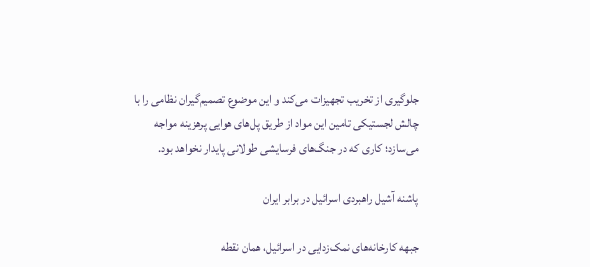جلوگیری از تخریب تجهیزات می‌کند و این موضوع تصمیم‌گیران نظامی را با چالش لجستیکی تامین این مواد از طریق پل‌های هوایی پرهزینه مواجه می‌سازد؛ کاری که در جنگ‌های فرسایشی طولانی پایدار نخواهد بود.

پاشنه آشیل راهبردی اسرائیل در برابر ایران

جبهه کارخانه‌های نمک‌زدایی در اسرائیل، همان نقطه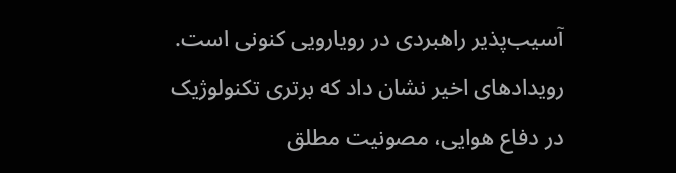آسیب‌پذیر راهبردی در رویارویی کنونی است. رویدادهای اخیر نشان داد که برتری تکنولوژیک در دفاع هوایی، مصونیت مطلق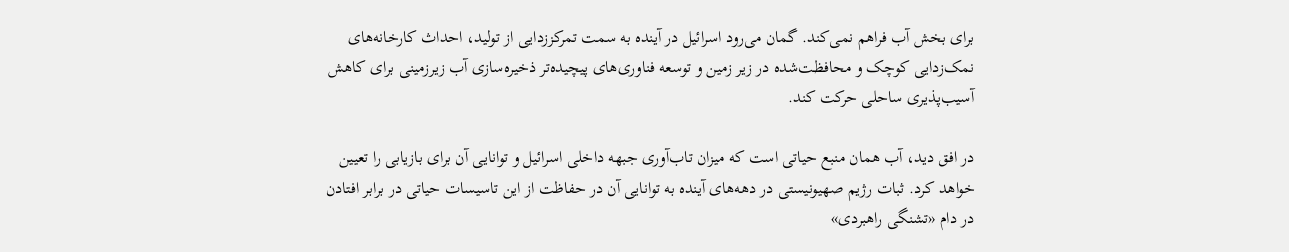برای بخش آب فراهم نمی‌کند. گمان می‌رود اسرائیل در آینده به سمت تمرکززدایی از تولید، احداث کارخانه‌های نمک‌زدایی کوچک و محافظت‌شده در زیر زمین و توسعه فناوری‌های پیچیده‌تر ذخیره‌سازی آب زیرزمینی برای کاهش آسیب‌پذیری ساحلی حرکت کند.

در افق دید، آب همان منبع حیاتی است که میزان تاب‌آوری جبهه داخلی اسرائیل و توانایی آن برای بازیابی را تعیین خواهد کرد. ثبات رژیم صهیونیستی در دهه‌های آینده به توانایی آن در حفاظت از این تاسیسات حیاتی در برابر افتادن در دام «تشنگی راهبردی»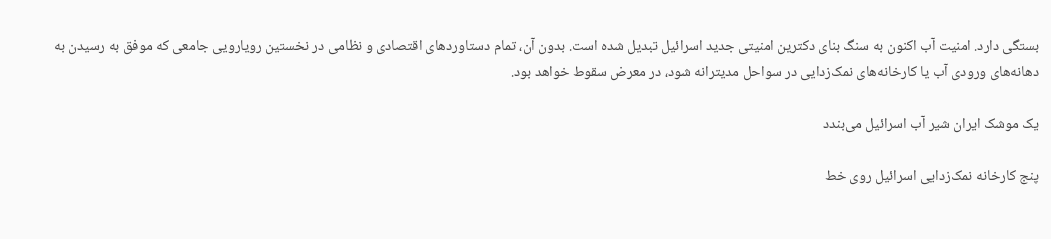بستگی دارد. امنیت آب اکنون به سنگ بنای دکترین امنیتی جدید اسرائیل تبدیل شده است. بدون آن، تمام دستاوردهای اقتصادی و نظامی در نخستین رویارویی جامعی که موفق به رسیدن به دهانه‌های ورودی آب یا کارخانه‌های نمک‌زدایی در سواحل مدیترانه شود، در معرض سقوط خواهد بود.

یک موشک ایران شیر آب اسرائیل می‌بندد

پنج کارخانه نمک‌زدایی اسرائیل روی خط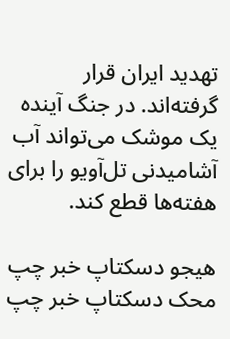تهدید ایران قرار گرفته‌اند. در جنگ آینده یک موشک می‌تواند آب آشامیدنی تل‌آویو را برای هفته‌ها قطع کند.

هیجو دسکتاپ خبر چپ
محک دسکتاپ خبر چپ